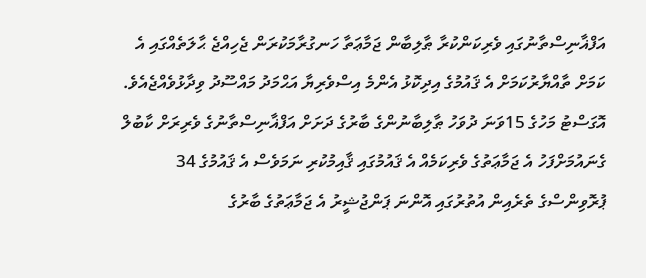އަފްޣާނިސްތާނުގައި ވެރިކަންކުރާ ޠާލިބާން ޖަމާޢަތާ ހަނގުރާމަކުރަން ޖެހިއްޖެ ޙާލަތެއްގައި އެ ކަމަށް ތާއްޔާރުކަމަށް އެ ޤައުމުގެ އިދިކޮޅު އެންމެ އިސްވެރިޔާ އަޙްމަދު މައްސޫދު ވިދާޅުވެއްޖެއެވެ.
އޮގަސްޓު މަހުގެ 15ވަނަ ދުވަހު ޠާލިބާނުންގެ ބާރުގެ ދަށަށް އަފްޣާނިސްތާނުގެ ވެރިރަށް ކާބުލް ގެނައުމަށްފަހު އެ ޖަމާޢަތުގެ ވެރިކަމެއް އެ ޤައުމުގައި ޤާއިމުކުރި ނަމަވެސް އެ ޤައުމުގެ 34 ޕުރޮވިންސްގެ ތެރެއިން އުތުރުގައި އޮންނަ ޕަންޖުޝީރު އެ ޖަމާޢަތުގެ ބާރުގެ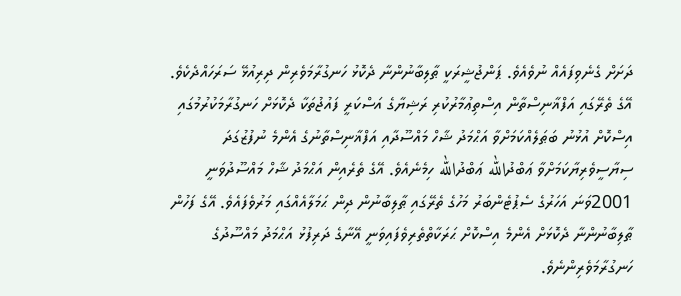ދަށަށް ގެނެވިފައެއް ނުވެއެވެ. ޕަންޖުޝީރަކީ ޠާލިބާނުންނާ ދެކޮޅު ހަނގުރާމަވެރިން ދިރިއުޅޭ ސަރަހައްދެކެވެ. އޭގެ ތެރޭގައި އަފްޣާނިސްތާން އިސްތިޢުމާރުކުރި ރަޝިޔާގެ އަސްކަރީ ފައުޖުތަކާ ދެކޮޅަށް ހަނގުރާމަކުރުމުގައި އިސްކޮށް އުޅުނު ބަޠަލެއްކަމަށްވާ އަޙްމަދު ޝާހް މައްސޫދާއި އަފްޣާނިސްތާނުގެ އެންމެ ނުފުޒުގަދަ ސިޔާސީވެރިޔާކަމަށްވާ ޢަބްދުالله ޢަބްދުالله ހިމެނެއެވެ. އޭގެ ތެރެއިން އަޙްމަދު ޝާހް މައްސޫދުވަނީ 2001ވަނަ އަހަރުގެ ސެޕުޓެންބަރު މަހުގެ ތެރޭގައި ޠާލިބާނުން ދިން ޙަމަލާއެއްގައި މަރުވެފައެވެ. އޭގެ ފަހުން ޠާލިބާނުންނާ ދެކޮޅަށް އެންމެ އިސްކޮށް ޙަރަކާތްތެރިވެފައިވަނީ އޭނާގެ ދަރިފުޅު އަޙްމަދު މައްސޫދުގެ ހަނގުރާމަވެރިންނެވެ.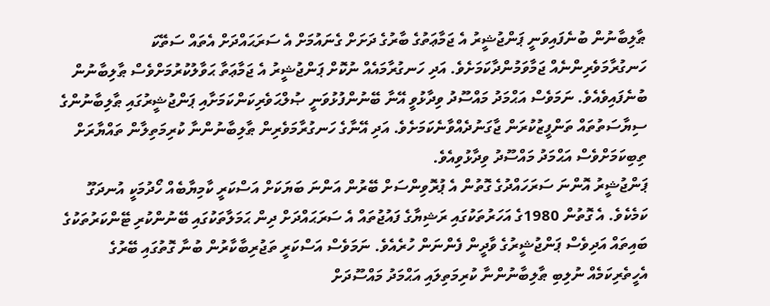ޠާލިބާނުން ބުނެފައިވަނީ ޕަންޖުޝީރު އެ ޖަމާޢަތުގެ ބާރުގެ ދަށަށް ގެނައުމަށް އެ ސަރަޙައްދަށް އެތައް ސަތޭކަ ހަނގުރާމަވެރިންނެއް ޖަމާވަމުންދާކަމަށެވެ. އަދި ހަނގުރާމައެއް ނުކޮށް ޕަންޖުޝީރު އެ ޖަމާޢަތާ ޙަވާލުކުރުމަށްވެސް ޠާލިބާނުން ބުނެފައިވެއެވެ. ނަމަވެސް އަޙްމަދު މައްސޫދު ވިދާޅުވީ އޭނާ ބޭނުންފުޅުވަނީ ޞުލްޙަވެރިކަންކަމަށާއި ޕަންޖުޝީރުގައި ޠާލިބާނުންގެ ސިޔާސަތުތައް ތަންފީޒުކުރަން ޖާގަނުދެއްވާނެކަމަށެވެ. އަދި އޭނާގެ ހަނގުރާމަވެރިން ޠާލިބާނުންނާ ކުރިމަތިލާން ތައްޔާރަށް ތިބިކަމަށްވެސް އަޙްމަދު މައްސޫދު ވިދާޅުވިއެވެ.
ޕަންޖުޝީރު އޮންނަ ސަރަހައްދުގެ ގޮތުން އެ ޕުރޮވިންސަށް ބޭރުން އަންނަ ބަޔަކަށް އަސްކަރީ ކާމިޔާބެއް ހޯދުމަކީ އުނދަގޫ ކަމެކެވެ. އެ ގޮތުން 1980ގެ އަހަރުތަކުގައި ރަޝިޔާގެ ފައުޖުތައް އެ ސަރަޙައްދަށް ދިން ޙަމަލާތަކުގައި ބޭނުންކުރި ޓޭންކަރުތަކުގެ ބައިތައް އަދިވެސް ޕަންޖުޝީރުގެ ވާދީން ފެންނަން ހުރެއެވެ. ނަމަވެސް އަސްކަރީ ތަޖުރިބާކާރުން ބުނާ ގޮތުގައި ބޭރުގެ އެހީތެރިކަމެއް ނުލިބި ޠާލިބާނުންނާ ކުރިމަތިލައި އަޙްމަދު މައްސޫދަށް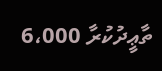ތާޢީދުކުރާ 6،000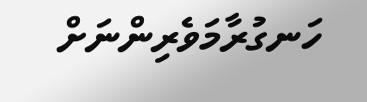ހަނގުރާމަވެރިންނަށް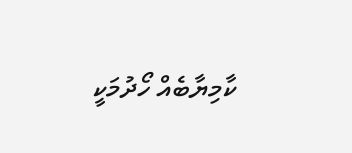ކާމިޔާބެއް ހޯދުމަކީ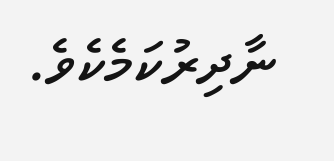ނާދިރުކަމެކެވެ.